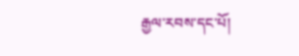རྒྱལ་རབས་དང་པོ།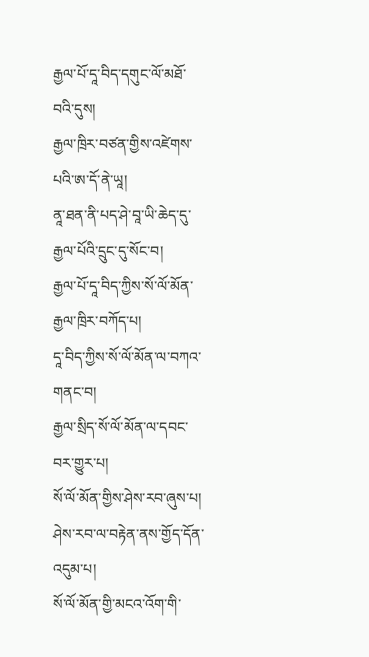རྒྱལ་པོ་དཱ་བིད་དགུང་ལོ་མཐོ་བའི་དུས།
རྒྱལ་ཁྲིར་བཙན་གྱིས་འཛེགས་པའི་ཨ་དོ་ནེ་ཡཱ།
ནཱ་ཐན་ནི་པད་ཤེ་བཱ་ཡི་ཆེད་དུ་རྒྱལ་པོའི་དྲུང་དུ་སོང་བ།
རྒྱལ་པོ་དཱ་བིད་ཀྱིས་སོ་ལོ་མོན་རྒྱལ་ཁྲིར་བཀོད་པ།
དཱ་བིད་ཀྱིས་སོ་ལོ་མོན་ལ་བཀའ་གནང་བ།
རྒྱལ་སྲིད་སོ་ལོ་མོན་ལ་དབང་བར་གྱུར་པ།
སོ་ལོ་མོན་གྱིས་ཤེས་རབ་ཞུས་པ།
ཤེས་རབ་ལ་བརྟེན་ནས་གྱོད་དོན་འདུམ་པ།
སོ་ལོ་མོན་གྱི་མངའ་འོག་གི་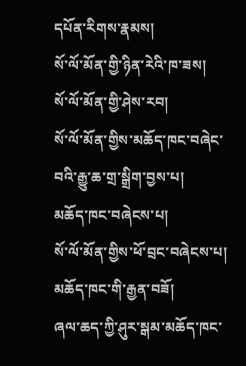དཔོན་རིགས་རྣམས།
སོ་ལོ་མོན་གྱི་ཉིན་རེའི་ཁ་ཟས།
སོ་ལོ་མོན་གྱི་ཤེས་རབ།
སོ་ལོ་མོན་གྱིས་མཆོད་ཁང་བཞེང་བའི་རྒྱུ་ཆ་གྲ་སྒྲིག་བྱས་པ།
མཆོད་ཁང་བཞེངས་པ།
སོ་ལོ་མོན་གྱིས་ཕོ་བྲང་བཞེངས་པ།
མཆོད་ཁང་གི་རྒྱན་བཟོ།
ཞལ་ཆད་ཀྱི་ཤུར་སྒམ་མཆོད་ཁང་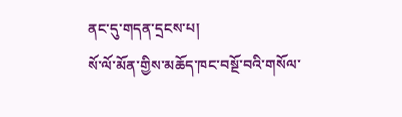ནང་དུ་གདན་དྲངས་པ།
སོ་ལོ་མོན་གྱིས་མཆོད་ཁང་བསྔོ་བའི་གསོལ་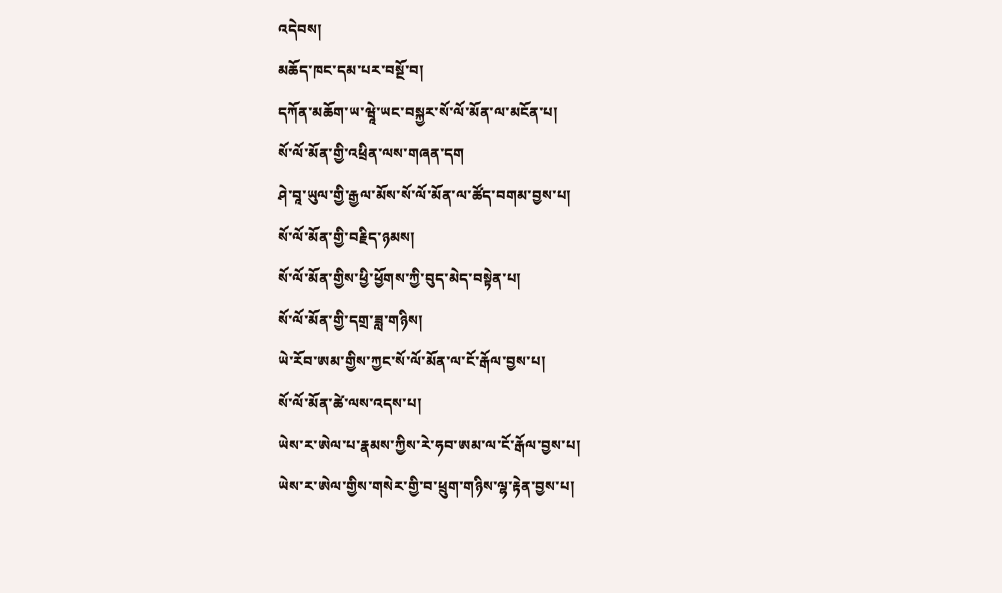འདེབས།
མཆོད་ཁང་དམ་པར་བསྔོ་བ།
དཀོན་མཆོག་ཡ་ཝཱེ་ཡང་བསྐྱར་སོ་ལོ་མོན་ལ་མངོན་པ།
སོ་ལོ་མོན་གྱི་འཕྲིན་ལས་གཞན་དག
ཤེ་བཱ་ཡུལ་གྱི་རྒྱལ་མོས་སོ་ལོ་མོན་ལ་ཚོད་བགམ་བྱས་པ།
སོ་ལོ་མོན་གྱི་བརྗིད་ཉམས།
སོ་ལོ་མོན་གྱིས་ཕྱི་ཕྱོགས་ཀྱི་བུད་མེད་བསྟེན་པ།
སོ་ལོ་མོན་གྱི་དགྲ་ཟླ་གཉིས།
ཡེ་རོབ་ཨམ་གྱིས་ཀྱང་སོ་ལོ་མོན་ལ་ངོ་རྒོལ་བྱས་པ།
སོ་ལོ་མོན་ཚེ་ལས་འདས་པ།
ཡེས་ར་ཨེལ་པ་རྣམས་ཀྱིས་རེ་ཧབ་ཨམ་ལ་ངོ་རྒོལ་བྱས་པ།
ཡེས་ར་ཨེལ་གྱིས་གསེར་གྱི་བ་ཕྲུག་གཉིས་ལྷ་རྟེན་བྱས་པ།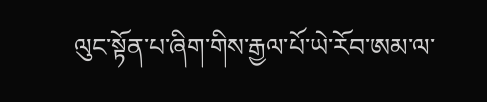ལུང་སྟོན་པ་ཞིག་གིས་རྒྱལ་པོ་ཡེ་རོབ་ཨམ་ལ་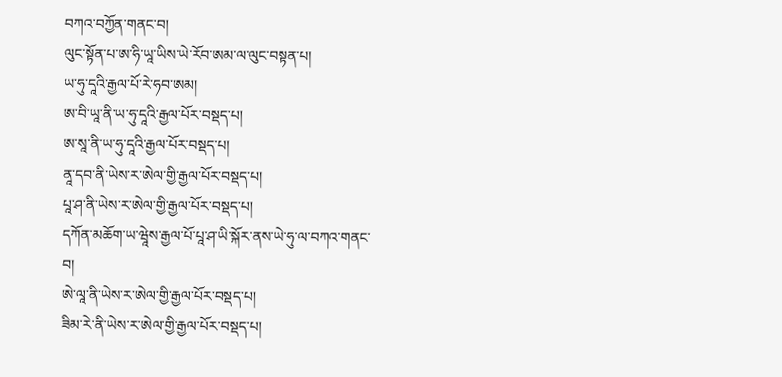བཀའ་བཀྱོན་གནང་བ།
ལུང་སྟོན་པ་ཨ་ཧི་ཡཱ་ཡིས་ཡེ་རོབ་ཨམ་ལ་ལུང་བསྟན་པ།
ཡ་ཧུ་དཱའི་རྒྱལ་པོ་རེ་ཧབ་ཨམ།
ཨ་བི་ཡཱ་ནི་ཡ་ཧུ་དཱའི་རྒྱལ་པོར་བསྡད་པ།
ཨ་སཱ་ནི་ཡ་ཧུ་དཱའི་རྒྱལ་པོར་བསྡད་པ།
ནཱ་དབ་ནི་ཡེས་ར་ཨེལ་གྱི་རྒྱལ་པོར་བསྡད་པ།
པཱ་ཤ་ནི་ཡེས་ར་ཨེལ་གྱི་རྒྱལ་པོར་བསྡད་པ།
དཀོན་མཆོག་ཡ་ཝཱེས་རྒྱལ་པོ་པཱ་ཤ་ཡི་སྐོར་ནས་ཡེ་ཧུ་ལ་བཀའ་གནང་བ།
ཨེ་ལཱ་ནི་ཡེས་ར་ཨེལ་གྱི་རྒྱལ་པོར་བསྡད་པ།
ཟིམ་རེ་ནི་ཡེས་ར་ཨེལ་གྱི་རྒྱལ་པོར་བསྡད་པ།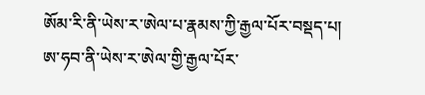ཨོམ་རི་ནི་ཡེས་ར་ཨེལ་པ་རྣམས་ཀྱི་རྒྱལ་པོར་བསྡད་པ།
ཨ་ཧབ་ནི་ཡེས་ར་ཨེལ་གྱི་རྒྱལ་པོར་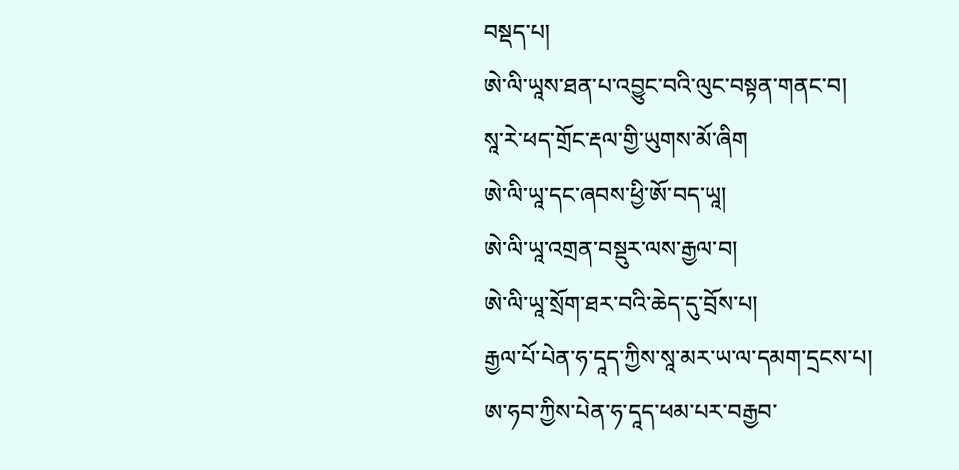བསྡད་པ།
ཨེ་ལི་ཡཱས་ཐན་པ་འབྱུང་བའི་ལུང་བསྟན་གནང་བ།
སཱ་རེ་ཕད་གྲོང་རྡལ་གྱི་ཡུགས་མོ་ཞིག
ཨེ་ལི་ཡཱ་དང་ཞབས་ཕྱི་ཨོ་བད་ཡཱ།
ཨེ་ལི་ཡཱ་འགྲན་བསྡུར་ལས་རྒྱལ་བ།
ཨེ་ལི་ཡཱ་སྲོག་ཐར་བའི་ཆེད་དུ་བྲོས་པ།
རྒྱལ་པོ་པེན་ཧ་དཱད་ཀྱིས་སཱ་མར་ཡ་ལ་དམག་དྲངས་པ།
ཨ་ཧབ་ཀྱིས་པེན་ཧ་དཱད་ཕམ་པར་བརྒྱབ་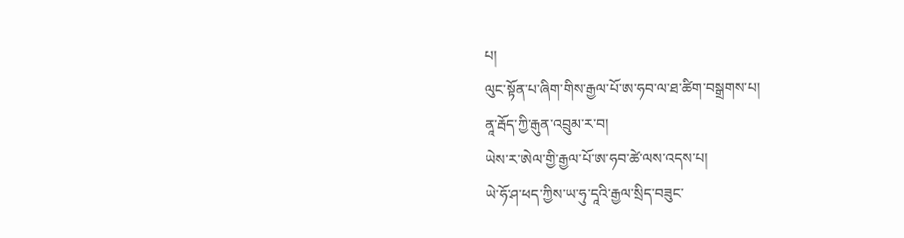པ།
ལུང་སྟོན་པ་ཞིག་གིས་རྒྱལ་པོ་ཨ་ཧབ་ལ་ཐ་ཚིག་བསྒྲགས་པ།
ནཱ་རྦོད་ཀྱི་རྒུན་འབྲུམ་ར་བ།
ཡེས་ར་ཨེལ་གྱི་རྒྱལ་པོ་ཨ་ཧབ་ཚེ་ལས་འདས་པ།
ཡེ་ཧོ་ཤ་ཕད་ཀྱིས་ཡ་ཧུ་དཱའི་རྒྱལ་སྲིད་བཟུང་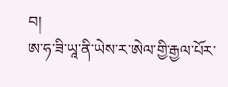བ།
ཨ་ཧ་ཟི་ཡཱ་ནི་ཡེས་ར་ཨེལ་གྱི་རྒྱལ་པོར་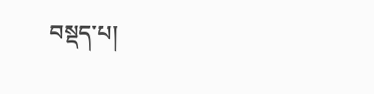བསྡད་པ།